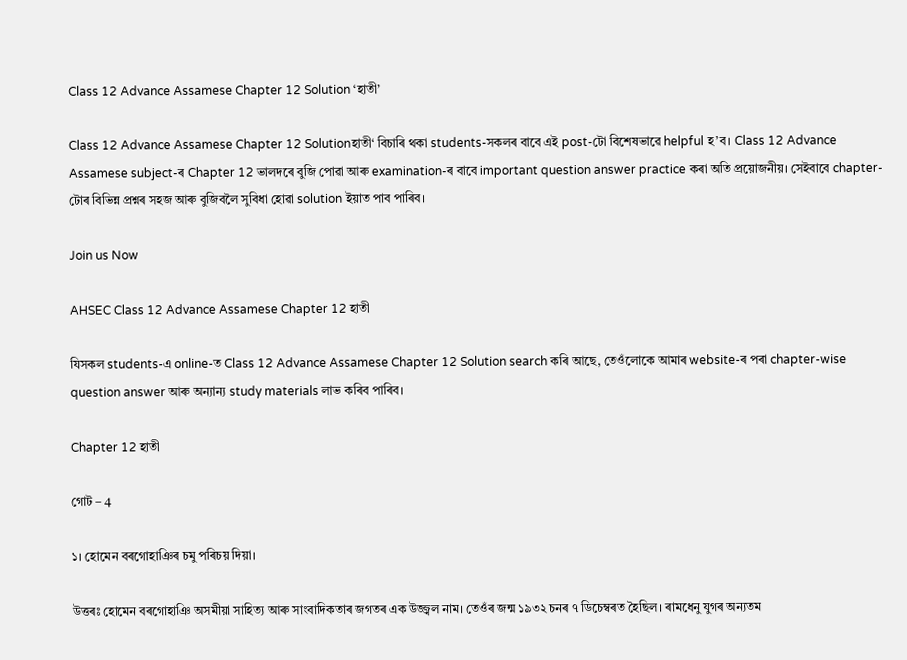Class 12 Advance Assamese Chapter 12 Solution ‘হাতী’

Class 12 Advance Assamese Chapter 12 Solutionহাতী‘ বিচাৰি থকা students-সকলৰ বাবে এই post-টো বিশেষভাৱে helpful হ’ব। Class 12 Advance Assamese subject-ৰ Chapter 12 ভালদৰে বুজি পোৱা আৰু examination-ৰ বাবে important question answer practice কৰা অতি প্ৰয়োজনীয়। সেইবাবে chapter-টোৰ বিভিন্ন প্ৰশ্নৰ সহজ আৰু বুজিবলৈ সুবিধা হোৱা solution ইয়াত পাব পাৰিব।

Join us Now

AHSEC Class 12 Advance Assamese Chapter 12 হাতী

যিসকল students-এ online-ত Class 12 Advance Assamese Chapter 12 Solution search কৰি আছে, তেওঁলোকে আমাৰ website-ৰ পৰা chapter-wise question answer আৰু অন্যান্য study materials লাভ কৰিব পাৰিব।

Chapter 12 হাতী

গোট – 4

১। হোমেন বৰগোহাঞিৰ চমু পৰিচয় দিয়া।

উত্তৰঃ হোমেন বৰগোহাঞি অসমীয়া সাহিত্য আৰু সাংবাদিকতাৰ জগতৰ এক উজ্জ্বল নাম। তেওঁৰ জন্ম ১৯৩২ চনৰ ৭ ডিচেম্বৰত হৈছিল। ৰামধেনু যুগৰ অন্যতম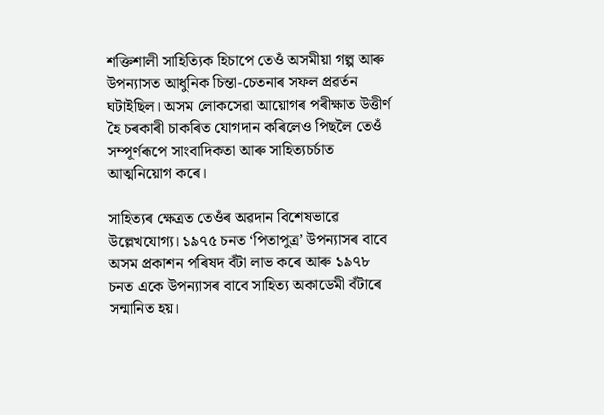শক্তিশালী সাহিত্যিক হিচাপে তেওঁ অসমীয়া গল্প আৰু উপন্যাসত আধুনিক চিন্তা-চেতনাৰ সফল প্ৰৱৰ্তন ঘটাইছিল। অসম লোকসেৱা আয়োগৰ পৰীক্ষাত উত্তীৰ্ণ হৈ চৰকাৰী চাকৰিত যোগদান কৰিলেও পিছলৈ তেওঁ সম্পূৰ্ণৰূপে সাংবাদিকতা আৰু সাহিত্যচৰ্চাত আত্মনিয়োগ কৰে।

সাহিত্যৰ ক্ষেত্ৰত তেওঁৰ অৱদান বিশেষভাৱে উল্লেখযোগ্য। ১৯৭৫ চনত ‘পিতাপুত্ৰ’ উপন্যাসৰ বাবে অসম প্ৰকাশন পৰিষদ বঁটা লাভ কৰে আৰু ১৯৭৮ চনত একে উপন্যাসৰ বাবে সাহিত্য অকাডেমী বঁটাৰে সন্মানিত হয়।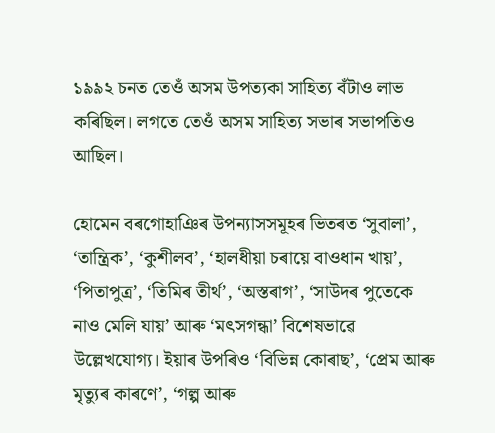১৯৯২ চনত তেওঁ অসম উপত্যকা সাহিত্য বঁটাও লাভ কৰিছিল। লগতে তেওঁ অসম সাহিত্য সভাৰ সভাপতিও আছিল।

হোমেন বৰগোহাঞিৰ উপন্যাসসমূহৰ ভিতৰত ‘সুবালা’, ‘তান্ত্ৰিক’, ‘কুশীলব’, ‘হালধীয়া চৰায়ে বাওধান খায়’, ‘পিতাপুত্ৰ’, ‘তিমিৰ তীৰ্থ’, ‘অস্তৰাগ’, ‘সাউদৰ পুতেকে নাও মেলি যায়’ আৰু ‘মৎসগন্ধা’ বিশেষভাৱে উল্লেখযোগ্য। ইয়াৰ উপৰিও ‘বিভিন্ন কোৰাছ’, ‘প্ৰেম আৰু মৃত্যুৰ কাৰণে’, ‘গল্প আৰু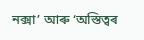নক্সা’ আৰু ‘অস্তিত্বৰ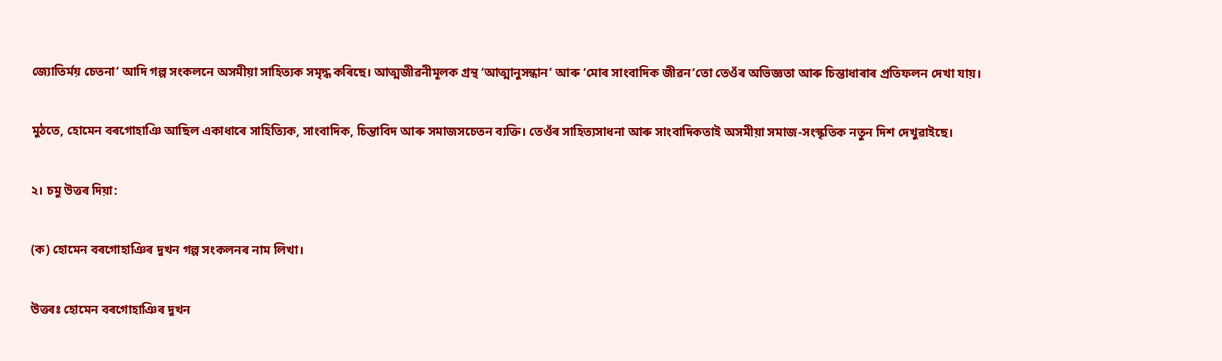জ্যোতিৰ্ময় চেতনা’ আদি গল্প সংকলনে অসমীয়া সাহিত্যক সমৃদ্ধ কৰিছে। আত্মজীৱনীমূলক গ্ৰন্থ ‘আত্মানুসন্ধান’ আৰু ‘মোৰ সাংবাদিক জীৱন’তো তেওঁৰ অভিজ্ঞতা আৰু চিন্তাধাৰাৰ প্ৰতিফলন দেখা যায়।

মুঠতে, হোমেন বৰগোহাঞি আছিল একাধাৰে সাহিত্যিক, সাংবাদিক, চিন্তাবিদ আৰু সমাজসচেতন ব্যক্তি। তেওঁৰ সাহিত্যসাধনা আৰু সাংবাদিকতাই অসমীয়া সমাজ-সংস্কৃতিক নতুন দিশ দেখুৱাইছে।

২। চমু উত্তৰ দিয়া:

(ক) হোমেন বৰগোহাঞিৰ দুখন গল্প সংকলনৰ নাম লিখা।

উত্তৰঃ হোমেন বৰগোহাঞিৰ দুখন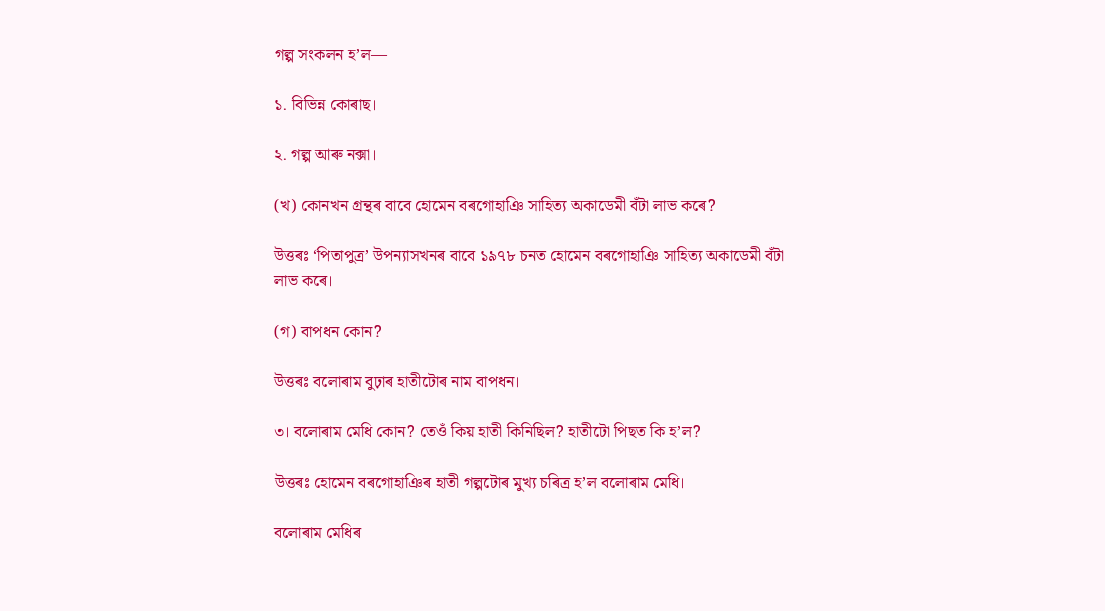গল্প সংকলন হ’ল––

১. বিভিন্ন কোৰাছ।

২. গল্প আৰু নক্সা।

(খ) কোনখন গ্ৰন্থৰ বাবে হোমেন বৰগোহাঞি সাহিত্য অকাডেমী বঁটা লাভ কৰে?

উত্তৰঃ ‘পিতাপুত্র’ উপন্যাসখনৰ বাবে ১৯৭৮ চনত হোমেন বৰগোহাঞি সাহিত্য অকাডেমী বঁটা লাভ কৰে।

(গ) বাপধন কোন?

উত্তৰঃ বলোৰাম বুঢ়াৰ হাতীটোৰ নাম বাপধন।

৩। বলোৰাম মেধি কোন? তেওঁ কিয় হাতী কিনিছিল? হাতীটো পিছত কি হ’ল?

উত্তৰঃ হোমেন বৰগোহাঞিৰ হাতী গল্পটোৰ মুখ্য চৰিত্ৰ হ’ল বলোৰাম মেধি।

বলোৰাম মেধিৰ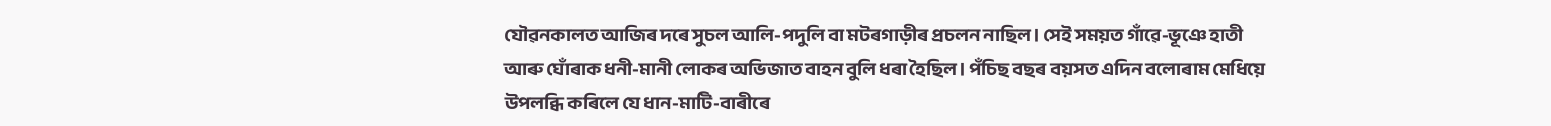যৌৱনকালত আজিৰ দৰে সুচল আলি-পদুলি বা মটৰগাড়ীৰ প্ৰচলন নাছিল। সেই সময়ত গাঁৱে-ভূঞে হাতী আৰু ঘোঁৰাক ধনী-মানী লোকৰ অভিজাত বাহন বুলি ধৰা হৈছিল। পঁচিছ বছৰ বয়সত এদিন বলোৰাম মেধিয়ে উপলব্ধি কৰিলে যে ধান-মাটি-বাৰীৰে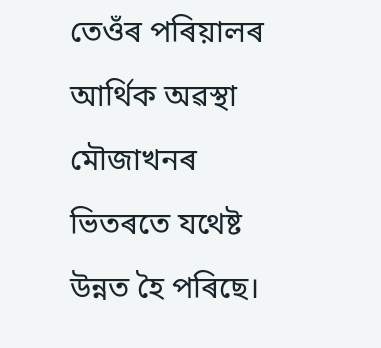তেওঁৰ পৰিয়ালৰ আৰ্থিক অৱস্থা মৌজাখনৰ ভিতৰতে যথেষ্ট উন্নত হৈ পৰিছে।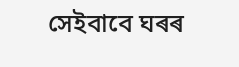সেইবাবে ঘৰৰ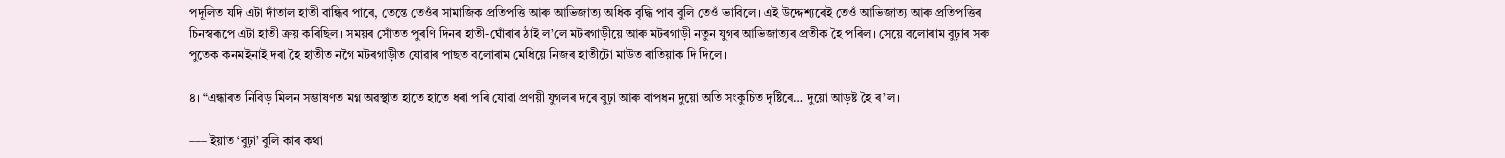পদূলিত যদি এটা দাঁতাল হাতী বান্ধিব পাৰে, তেন্তে তেওঁৰ সামাজিক প্ৰতিপত্তি আৰু আভিজাত্য অধিক বৃদ্ধি পাব বুলি তেওঁ ভাবিলে। এই উদ্দেশ্যৰেই তেওঁ আভিজাত্য আৰু প্ৰতিপত্তিৰ চিনস্বৰূপে এটা হাতী ক্ৰয় কৰিছিল। সময়ৰ সোঁতত পুৰণি দিনৰ হাতী-ঘোঁৰাৰ ঠাই ল’লে মটৰগাড়ীয়ে আৰু মটৰগাড়ী নতুন যুগৰ আভিজাত্যৰ প্ৰতীক হৈ পৰিল। সেয়ে বলোৰাম বুঢ়াৰ সৰু পুতেক কনমইনাই দৰা হৈ হাতীত নগৈ মটৰগাড়ীত যোৱাৰ পাছত বলোৰাম মেধিয়ে নিজৰ হাতীটো মাউত ৰাতিয়াক দি দিলে।

৪। “এন্ধাৰত নিবিড় মিলন সম্ভাষণত মগ্ন অৱস্থাত হাতে হাতে ধৰা পৰি যোৱা প্ৰণয়ী যুগলৰ দৰে বুঢ়া আৰু বাপধন দুয়ো অতি সংকুচিত দৃষ্টিৰে… দুয়ো আড়ষ্ট হৈ ৰ’ল।

––– ইয়াত ‘বুঢ়া’ বুলি কাৰ কথা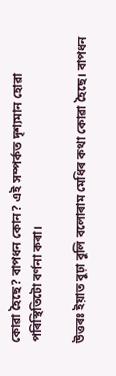কোৱা হৈছে? বাপধন কোন? এই সম্পর্কত দৃশ্যমান হোৱা পৰিস্থিতিটো বর্ণনা কৰা।

উত্তৰঃ ইয়াত বুঢ়া বুলি বলোৰাম মেধিৰ কথা কোৱা হৈছে। বাপধন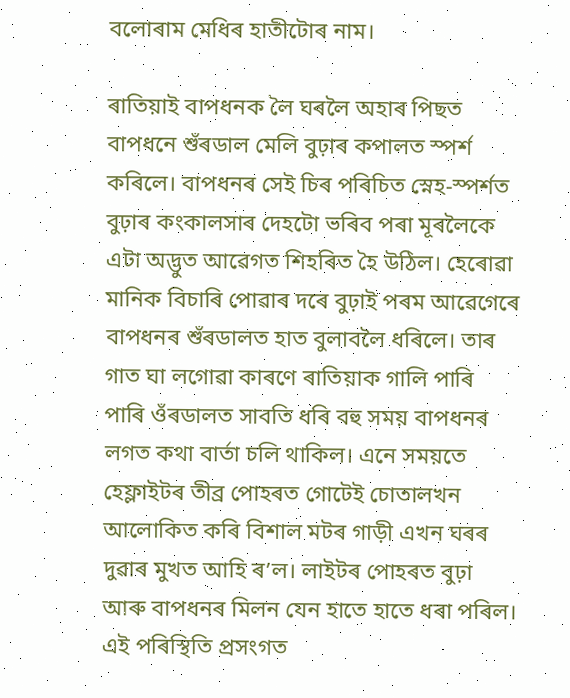বলোৰাম মেধিৰ হাতীটোৰ নাম।

ৰাতিয়াই বাপধনক লৈ ঘৰলৈ অহাৰ পিছত বাপধনে শুঁৰডাল মেলি বুঢ়াৰ কপালত স্পর্শ কৰিলে। বাপধনৰ সেই চিৰ পৰিচিত স্নেহ-স্পৰ্শত বুঢ়াৰ কংকালসাৰ দেহটো ভৰিব পৰা মূৰলৈকে এটা অদ্ভুত আৱেগত শিহৰিত হৈ উঠিল। হেৰোৱা মানিক বিচাৰি পোৱাৰ দৰে বুঢ়াই পৰম আৱেগেৰে বাপধনৰ শুঁৰডালত হাত বুলাবলৈ ধৰিলে। তাৰ গাত ঘা লগোৱা কাৰণে ৰাতিয়াক গালি পাৰি পাৰি ওঁৰডালত সাবতি ধৰি বহু সময় বাপধনৰ লগত কথা বার্তা চলি থাকিল। এনে সময়তে হেফ্লাইটৰ তীব্ৰ পোহৰত গোটেই চোতালখন আলোকিত কৰি বিশাল মটৰ গাড়ী এখন ঘৰৰ দুৱাৰ মুখত আহি ৰ’ল। লাইটৰ পোহৰত বুঢ়া আৰু বাপধনৰ মিলন যেন হাতে হাতে ধৰা পৰিল। এই পৰিস্থিতি প্রসংগত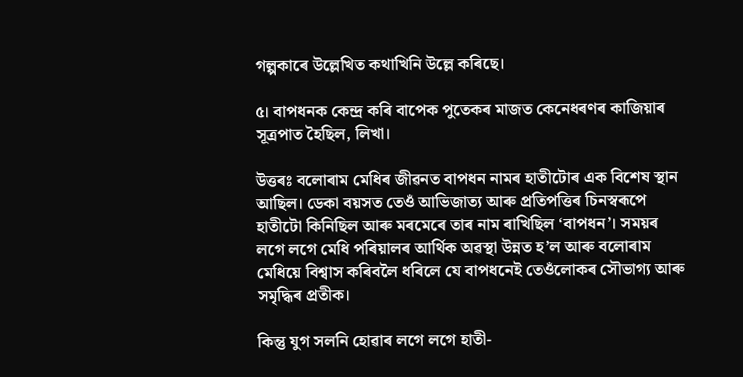গল্পকাৰে উল্লেখিত কথাখিনি উল্লে কৰিছে।

৫। বাপধনক কেন্দ্ৰ কৰি বাপেক পুতেকৰ মাজত কেনেধৰণৰ কাজিয়াৰ সূত্রপাত হৈছিল, লিখা।

উত্তৰঃ বলোৰাম মেধিৰ জীৱনত বাপধন নামৰ হাতীটোৰ এক বিশেষ স্থান আছিল। ডেকা বয়সত তেওঁ আভিজাত্য আৰু প্ৰতিপত্তিৰ চিনস্বৰূপে হাতীটো কিনিছিল আৰু মৰমেৰে তাৰ নাম ৰাখিছিল ‘বাপধন’। সময়ৰ লগে লগে মেধি পৰিয়ালৰ আৰ্থিক অৱস্থা উন্নত হ’ল আৰু বলোৰাম মেধিয়ে বিশ্বাস কৰিবলৈ ধৰিলে যে বাপধনেই তেওঁলোকৰ সৌভাগ্য আৰু সমৃদ্ধিৰ প্ৰতীক।

কিন্তু যুগ সলনি হোৱাৰ লগে লগে হাতী-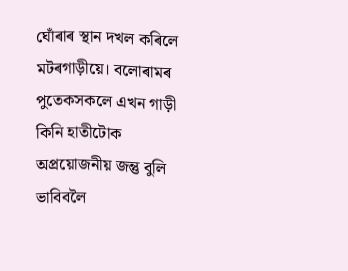ঘোঁৰাৰ স্থান দখল কৰিলে মটৰগাড়ীয়ে। বলোৰামৰ পুতেকসকলে এখন গাড়ী কিনি হাতীটোক অপ্রয়োজনীয় জন্তু বুলি ভাবিবলৈ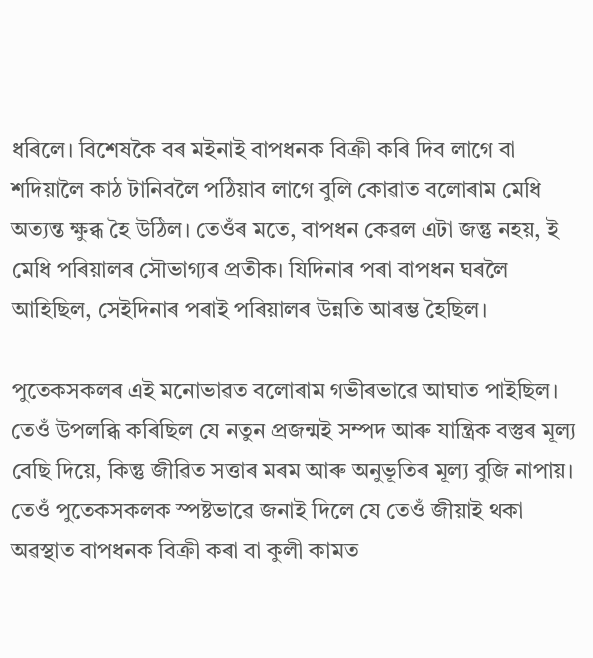ধৰিলে। বিশেষকৈ বৰ মইনাই বাপধনক বিক্ৰী কৰি দিব লাগে বা শদিয়ালৈ কাঠ টানিবলৈ পঠিয়াব লাগে বুলি কোৱাত বলোৰাম মেধি অত্যন্ত ক্ষুব্ধ হৈ উঠিল। তেওঁৰ মতে, বাপধন কেৱল এটা জন্তু নহয়, ই মেধি পৰিয়ালৰ সৌভাগ্যৰ প্ৰতীক। যিদিনাৰ পৰা বাপধন ঘৰলৈ আহিছিল, সেইদিনাৰ পৰাই পৰিয়ালৰ উন্নতি আৰম্ভ হৈছিল।

পুতেকসকলৰ এই মনোভাৱত বলোৰাম গভীৰভাৱে আঘাত পাইছিল। তেওঁ উপলব্ধি কৰিছিল যে নতুন প্ৰজন্মই সম্পদ আৰু যান্ত্ৰিক বস্তুৰ মূল্য বেছি দিয়ে, কিন্তু জীৱিত সত্তাৰ মৰম আৰু অনুভূতিৰ মূল্য বুজি নাপায়। তেওঁ পুতেকসকলক স্পষ্টভাৱে জনাই দিলে যে তেওঁ জীয়াই থকা অৱস্থাত বাপধনক বিক্ৰী কৰা বা কুলী কামত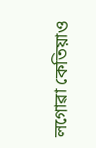লগোৱা কেতিয়াও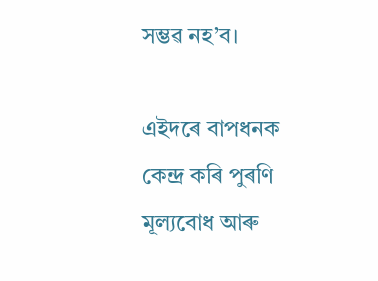সম্ভৱ নহ’ব।

এইদৰে বাপধনক কেন্দ্ৰ কৰি পুৰণি মূল্যবোধ আৰু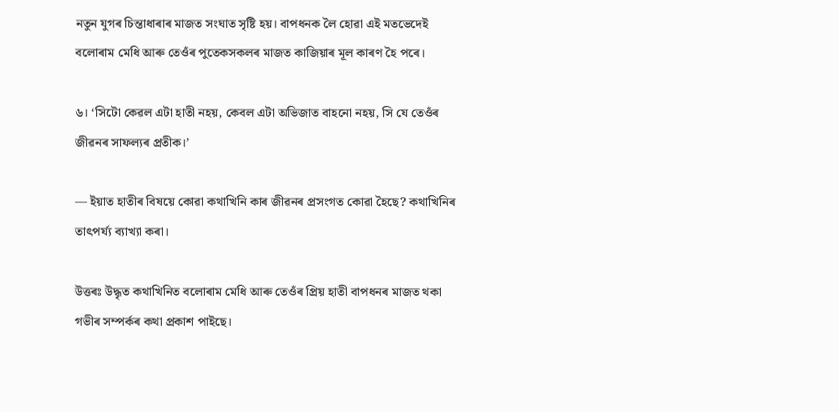নতুন যুগৰ চিন্তাধাৰাৰ মাজত সংঘাত সৃষ্টি হয়। বাপধনক লৈ হোৱা এই মতভেদেই বলোৰাম মেধি আৰু তেওঁৰ পুতেকসকলৰ মাজত কাজিয়াৰ মূল কাৰণ হৈ পৰে।

৬। ‘সিটো কেৱল এটা হাতী নহয়, কেবল এটা অভিজাত বাহনো নহয়, সি যে তেওঁৰ জীৱনৰ সাফল্যৰ প্ৰতীক।’

–– ইয়াত হাতীৰ বিষয়ে কোৱা কথাখিনি কাৰ জীৱনৰ প্ৰসংগত কোৱা হৈছে? কথাখিনিৰ তাৎপৰ্য্য ব্যাখ্যা কৰা।

উত্তৰঃ উদ্ধৃত কথাখিনিত বলোৰাম মেধি আৰু তেওঁৰ প্ৰিয় হাতী বাপধনৰ মাজত থকা গভীৰ সম্পৰ্কৰ কথা প্ৰকাশ পাইছে।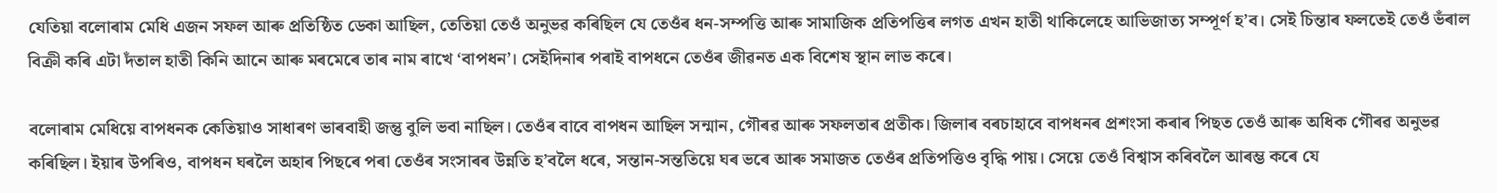যেতিয়া বলোৰাম মেধি এজন সফল আৰু প্ৰতিষ্ঠিত ডেকা আছিল, তেতিয়া তেওঁ অনুভৱ কৰিছিল যে তেওঁৰ ধন-সম্পত্তি আৰু সামাজিক প্ৰতিপত্তিৰ লগত এখন হাতী থাকিলেহে আভিজাত্য সম্পূৰ্ণ হ’ব। সেই চিন্তাৰ ফলতেই তেওঁ ভঁৰাল বিক্ৰী কৰি এটা দঁতাল হাতী কিনি আনে আৰু মৰমেৰে তাৰ নাম ৰাখে ‘বাপধন’। সেইদিনাৰ পৰাই বাপধনে তেওঁৰ জীৱনত এক বিশেষ স্থান লাভ কৰে।

বলোৰাম মেধিয়ে বাপধনক কেতিয়াও সাধাৰণ ভাৰবাহী জন্তু বুলি ভবা নাছিল। তেওঁৰ বাবে বাপধন আছিল সন্মান, গৌৰৱ আৰু সফলতাৰ প্ৰতীক। জিলাৰ বৰচাহাবে বাপধনৰ প্ৰশংসা কৰাৰ পিছত তেওঁ আৰু অধিক গৌৰৱ অনুভৱ কৰিছিল। ইয়াৰ উপৰিও, বাপধন ঘৰলৈ অহাৰ পিছৰে পৰা তেওঁৰ সংসাৰৰ উন্নতি হ’বলৈ ধৰে, সন্তান-সন্ততিয়ে ঘৰ ভৰে আৰু সমাজত তেওঁৰ প্ৰতিপত্তিও বৃদ্ধি পায়। সেয়ে তেওঁ বিশ্বাস কৰিবলৈ আৰম্ভ কৰে যে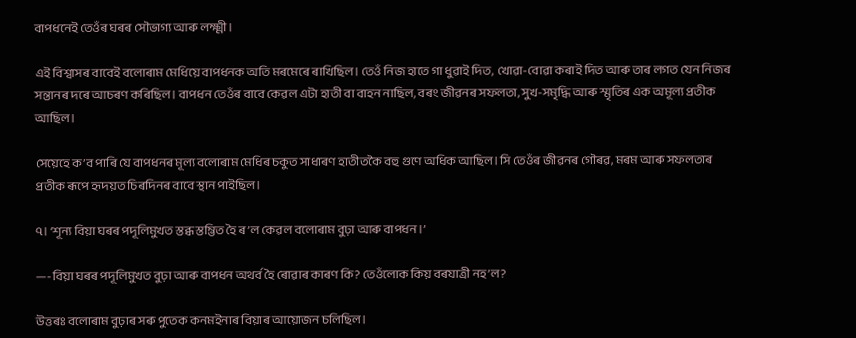বাপধনেই তেওঁৰ ঘৰৰ সৌভাগ্য আৰু লক্ষ্মী।

এই বিশ্বাসৰ বাবেই বলোৰাম মেধিয়ে বাপধনক অতি মৰমেৰে ৰাখিছিল। তেওঁ নিজ হাতে গা ধুৱাই দিত, খোৱা-বোৱা কৰাই দিত আৰু তাৰ লগত যেন নিজৰ সন্তানৰ দৰে আচৰণ কৰিছিল। বাপধন তেওঁৰ বাবে কেৱল এটা হাতী বা বাহন নাছিল, বৰং জীৱনৰ সফলতা, সুখ-সমৃদ্ধি আৰু স্মৃতিৰ এক অমূল্য প্ৰতীক আছিল।

সেয়েহে ক’ব পাৰি যে বাপধনৰ মূল্য বলোৰাম মেধিৰ চকুত সাধাৰণ হাতীতকৈ বহু গুণে অধিক আছিল। সি তেওঁৰ জীৱনৰ গৌৰৱ, মৰম আৰু সফলতাৰ প্ৰতীক ৰূপে হৃদয়ত চিৰদিনৰ বাবে স্থান পাইছিল।

৭। ‘শূন্য বিয়া ঘৰৰ পদূলিমুখত স্তব্ধ স্তম্ভিত হৈ ৰ’ল কেৱল বলোৰাম বুঢ়া আৰু বাপধন।’

—-বিয়া ঘৰৰ পদূলিমুখত বুঢ়া আৰু বাপধন অথৰ্ব হৈ ৰোৱাৰ কাৰণ কি? তেওঁলোক কিয় বৰযাত্রী নহ’ল?

উত্তৰঃ বলোৰাম বুঢ়াৰ সৰু পুতেক কনমইনাৰ বিয়াৰ আয়োজন চলিছিল।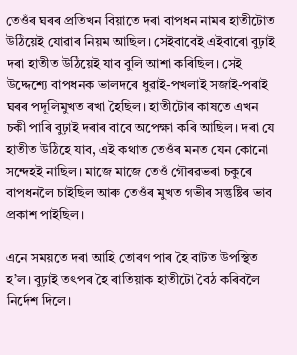তেওঁৰ ঘৰৰ প্ৰতিখন বিয়াতে দৰা বাপধন নামৰ হাতীটোত উঠিয়েই যোৱাৰ নিয়ম আছিল। সেইবাবেই এইবাৰো বুঢ়াই দৰা হাতীত উঠিয়েই যাব বুলি আশা কৰিছিল। সেই উদ্দেশ্যে বাপধনক ভালদৰে ধুৱাই-পখলাই সজাই-পৰাই ঘৰৰ পদূলিমুখত ৰখা হৈছিল। হাতীটোৰ কাষতে এখন চকী পাৰি বুঢ়াই দৰাৰ বাবে অপেক্ষা কৰি আছিল। দৰা যে হাতীত উঠিহে যাব, এই কথাত তেওঁৰ মনত যেন কোনো সন্দেহই নাছিল। মাজে মাজে তেওঁ গৌৰৱভৰা চকুৰে বাপধনলৈ চাইছিল আৰু তেওঁৰ মুখত গভীৰ সন্তুষ্টিৰ ভাব প্ৰকাশ পাইছিল।

এনে সময়তে দৰা আহি তোৰণ পাৰ হৈ বাটত উপস্থিত হ’ল। বুঢ়াই তৎপৰ হৈ ৰাতিয়াক হাতীটো বৈঠ কৰিবলৈ নিৰ্দেশ দিলে।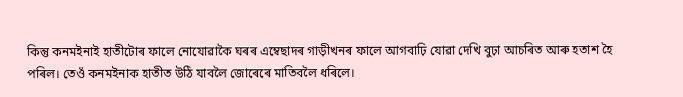কিন্তু কনমইনাই হাতীটোৰ ফালে নোযোৱাকৈ ঘৰৰ এম্বেছাদৰ গাড়ীখনৰ ফালে আগবাঢ়ি যোৱা দেখি বুঢ়া আচৰিত আৰু হতাশ হৈ পৰিল। তেওঁ কনমইনাক হাতীত উঠি যাবলৈ জোৰেৰে মাতিবলৈ ধৰিলে।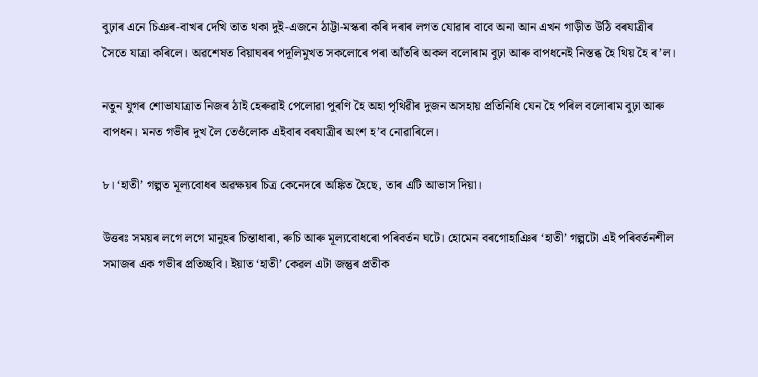বুঢ়াৰ এনে চিঞৰ-বাখৰ দেখি তাত থকা দুই-এজনে ঠাট্টা-মস্কৰা কৰি দৰাৰ লগত যোৱাৰ বাবে অনা আন এখন গাড়ীত উঠি বৰযাত্ৰীৰ সৈতে যাত্ৰা কৰিলে। অৱশেষত বিয়াঘৰৰ পদূলিমুখত সকলোৰে পৰা আঁতৰি অকল বলোৰাম বুঢ়া আৰু বাপধনেই নিস্তব্ধ হৈ থিয় হৈ ৰ’ল।

নতুন যুগৰ শোভাযাত্ৰাত নিজৰ ঠাই হেৰুৱাই পেলোৱা পুৰণি হৈ অহা পৃথিৱীৰ দুজন অসহায় প্ৰতিনিধি যেন হৈ পৰিল বলোৰাম বুঢ়া আৰু বাপধন। মনত গভীৰ দুখ লৈ তেওঁলোক এইবাৰ বৰযাত্ৰীৰ অংশ হ’ব নোৱাৰিলে।

৮। ‘হাতী’ গল্পত মূল্যবোধৰ অৱক্ষয়ৰ চিত্ৰ কেনেদৰে অঙ্কিত হৈছে, তাৰ এটি আভাস দিয়া।

উত্তৰঃ সময়ৰ লগে লগে মানুহৰ চিন্তাধাৰা, ৰুচি আৰু মূল্যবোধৰো পৰিবৰ্তন ঘটে। হোমেন বৰগোহাঞিৰ ‘হাতী’ গল্পটো এই পৰিবৰ্তনশীল সমাজৰ এক গভীৰ প্ৰতিচ্ছবি। ইয়াত ‘হাতী’ কেৱল এটা জন্তুৰ প্ৰতীক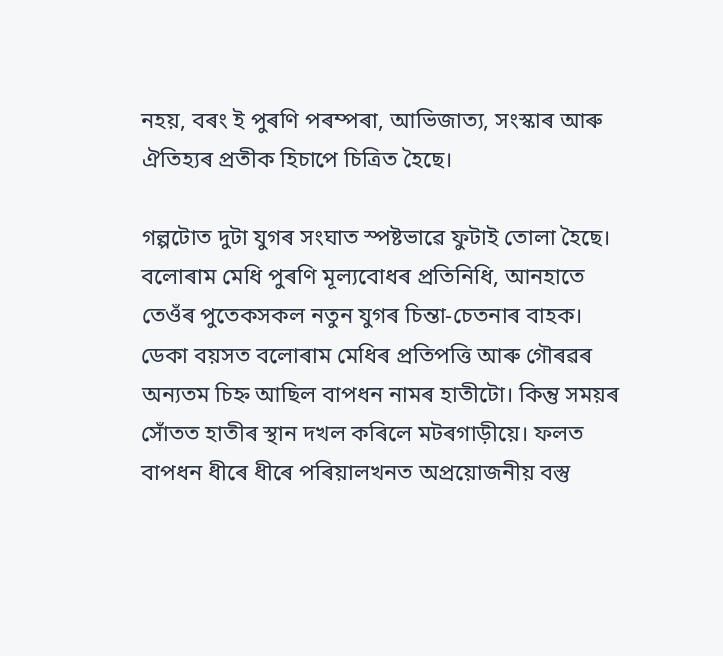নহয়, বৰং ই পুৰণি পৰম্পৰা, আভিজাত্য, সংস্কাৰ আৰু ঐতিহ্যৰ প্ৰতীক হিচাপে চিত্ৰিত হৈছে।

গল্পটোত দুটা যুগৰ সংঘাত স্পষ্টভাৱে ফুটাই তোলা হৈছে। বলোৰাম মেধি পুৰণি মূল্যবোধৰ প্ৰতিনিধি, আনহাতে তেওঁৰ পুতেকসকল নতুন যুগৰ চিন্তা-চেতনাৰ বাহক। ডেকা বয়সত বলোৰাম মেধিৰ প্ৰতিপত্তি আৰু গৌৰৱৰ অন্যতম চিহ্ন আছিল বাপধন নামৰ হাতীটো। কিন্তু সময়ৰ সোঁতত হাতীৰ স্থান দখল কৰিলে মটৰগাড়ীয়ে। ফলত বাপধন ধীৰে ধীৰে পৰিয়ালখনত অপ্রয়োজনীয় বস্তু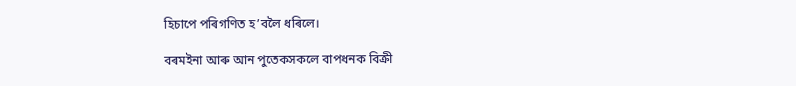হিচাপে পৰিগণিত হ’বলৈ ধৰিলে।

বৰমইনা আৰু আন পুতেকসকলে বাপধনক বিক্ৰী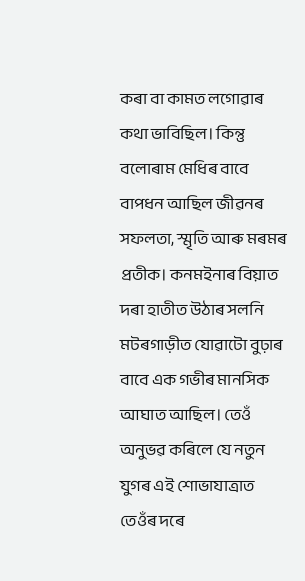কৰা বা কামত লগোৱাৰ কথা ভাবিছিল। কিন্তু বলোৰাম মেধিৰ বাবে বাপধন আছিল জীৱনৰ সফলতা, স্মৃতি আৰু মৰমৰ প্ৰতীক। কনমইনাৰ বিয়াত দৰা হাতীত উঠাৰ সলনি মটৰগাড়ীত যোৱাটো বুঢ়াৰ বাবে এক গভীৰ মানসিক আঘাত আছিল। তেওঁ অনুভৱ কৰিলে যে নতুন যুগৰ এই শোভাযাত্ৰাত তেওঁৰ দৰে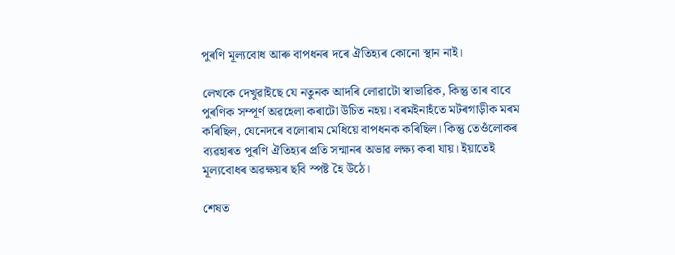পুৰণি মূল্যবোধ আৰু বাপধনৰ দৰে ঐতিহ্যৰ কোনো স্থান নাই।

লেখকে দেখুৱাইছে যে নতুনক আদৰি লোৱাটো স্বাভাৱিক, কিন্তু তাৰ বাবে পুৰণিক সম্পূৰ্ণ অৱহেলা কৰাটো উচিত নহয়। বৰমইনাহঁতে মটৰগাড়ীক মৰম কৰিছিল, যেনেদৰে বলোৰাম মেধিয়ে বাপধনক কৰিছিল। কিন্তু তেওঁলোকৰ ব্যৱহাৰত পুৰণি ঐতিহ্যৰ প্ৰতি সন্মানৰ অভাৱ লক্ষ্য কৰা যায়। ইয়াতেই মূল্যবোধৰ অৱক্ষয়ৰ ছবি স্পষ্ট হৈ উঠে।

শেষত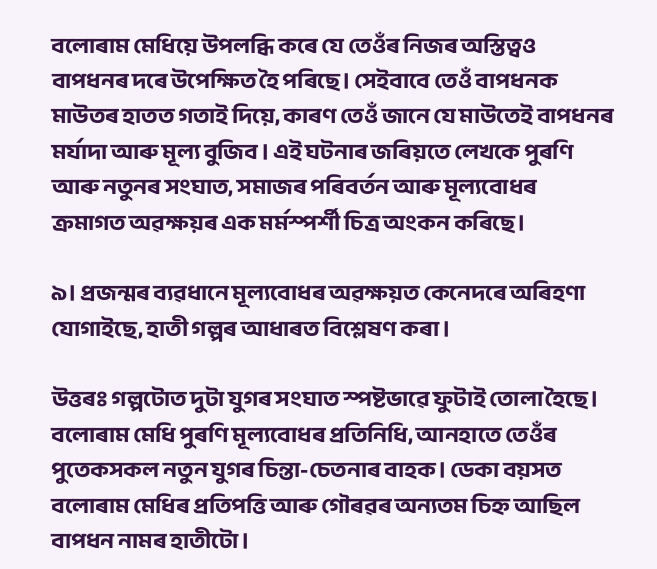বলোৰাম মেধিয়ে উপলব্ধি কৰে যে তেওঁৰ নিজৰ অস্তিত্বও বাপধনৰ দৰে উপেক্ষিত হৈ পৰিছে। সেইবাবে তেওঁ বাপধনক মাউতৰ হাতত গতাই দিয়ে, কাৰণ তেওঁ জানে যে মাউতেই বাপধনৰ মৰ্যাদা আৰু মূল্য বুজিব। এই ঘটনাৰ জৰিয়তে লেখকে পুৰণি আৰু নতুনৰ সংঘাত, সমাজৰ পৰিবৰ্তন আৰু মূল্যবোধৰ ক্ৰমাগত অৱক্ষয়ৰ এক মর্মস্পৰ্শী চিত্ৰ অংকন কৰিছে।

৯। প্ৰজন্মৰ ব্যৱধানে মূল্যবোধৰ অৱক্ষয়ত কেনেদৰে অৰিহণা যোগাইছে, হাতী গল্পৰ আধাৰত বিশ্লেষণ কৰা।

উত্তৰঃ গল্পটোত দুটা যুগৰ সংঘাত স্পষ্টভাৱে ফুটাই তোলা হৈছে। বলোৰাম মেধি পুৰণি মূল্যবোধৰ প্ৰতিনিধি, আনহাতে তেওঁৰ পুতেকসকল নতুন যুগৰ চিন্তা-চেতনাৰ বাহক। ডেকা বয়সত বলোৰাম মেধিৰ প্ৰতিপত্তি আৰু গৌৰৱৰ অন্যতম চিহ্ন আছিল বাপধন নামৰ হাতীটো।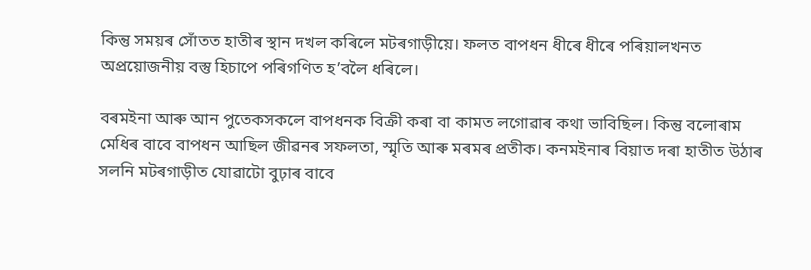কিন্তু সময়ৰ সোঁতত হাতীৰ স্থান দখল কৰিলে মটৰগাড়ীয়ে। ফলত বাপধন ধীৰে ধীৰে পৰিয়ালখনত অপ্রয়োজনীয় বস্তু হিচাপে পৰিগণিত হ’বলৈ ধৰিলে।

বৰমইনা আৰু আন পুতেকসকলে বাপধনক বিক্ৰী কৰা বা কামত লগোৱাৰ কথা ভাবিছিল। কিন্তু বলোৰাম মেধিৰ বাবে বাপধন আছিল জীৱনৰ সফলতা, স্মৃতি আৰু মৰমৰ প্ৰতীক। কনমইনাৰ বিয়াত দৰা হাতীত উঠাৰ সলনি মটৰগাড়ীত যোৱাটো বুঢ়াৰ বাবে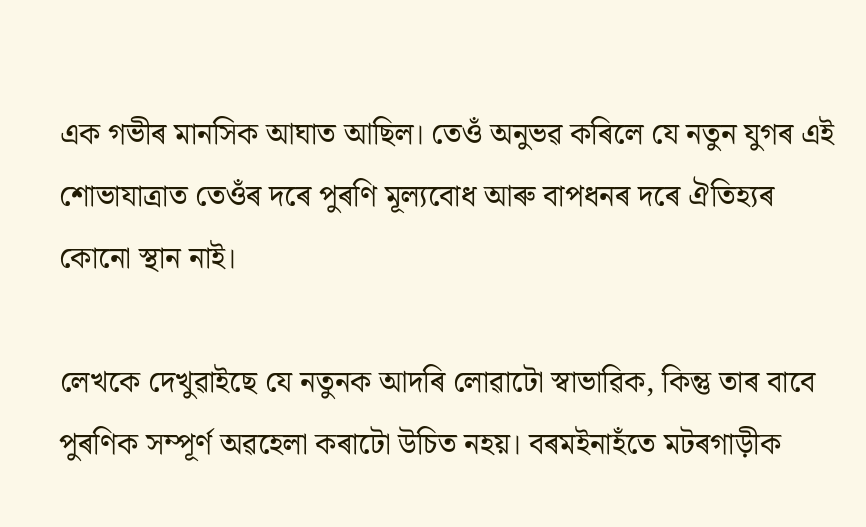এক গভীৰ মানসিক আঘাত আছিল। তেওঁ অনুভৱ কৰিলে যে নতুন যুগৰ এই শোভাযাত্ৰাত তেওঁৰ দৰে পুৰণি মূল্যবোধ আৰু বাপধনৰ দৰে ঐতিহ্যৰ কোনো স্থান নাই।

লেখকে দেখুৱাইছে যে নতুনক আদৰি লোৱাটো স্বাভাৱিক, কিন্তু তাৰ বাবে পুৰণিক সম্পূৰ্ণ অৱহেলা কৰাটো উচিত নহয়। বৰমইনাহঁতে মটৰগাড়ীক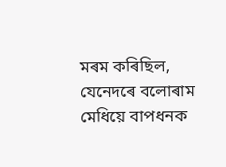মৰম কৰিছিল, যেনেদৰে বলোৰাম মেধিয়ে বাপধনক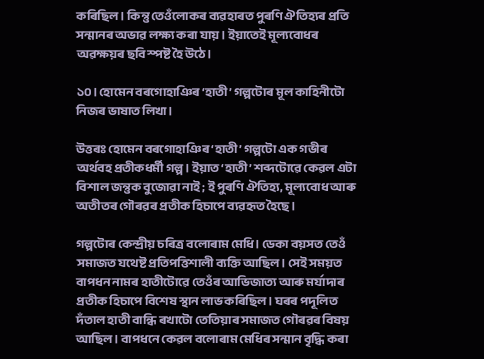কৰিছিল। কিন্তু তেওঁলোকৰ ব্যৱহাৰত পুৰণি ঐতিহ্যৰ প্ৰতি সন্মানৰ অভাৱ লক্ষ্য কৰা যায়। ইয়াতেই মূল্যবোধৰ অৱক্ষয়ৰ ছবি স্পষ্ট হৈ উঠে।

১০। হোমেন বৰগোহাঞিৰ ‘হাতী’ গল্পটোৰ মূল কাহিনীটো নিজৰ ভাষাত লিখা।

উত্তৰঃ হোমেন বৰগোহাঞিৰ ‘হাতী’ গল্পটো এক গভীৰ অৰ্থবহ প্ৰতীকধৰ্মী গল্প। ইয়াত ‘হাতী’ শব্দটোৱে কেৱল এটা বিশাল জন্তুক বুজোৱা নাই; ই পুৰণি ঐতিহ্য, মূল্যবোধ আৰু অতীতৰ গৌৰৱৰ প্ৰতীক হিচাপে ব্যৱহৃত হৈছে।

গল্পটোৰ কেন্দ্ৰীয় চৰিত্ৰ বলোৰাম মেধি। ডেকা বয়সত তেওঁ সমাজত যথেষ্ট প্ৰতিপত্তিশালী ব্যক্তি আছিল। সেই সময়ত বাপধন নামৰ হাতীটোৱে তেওঁৰ আভিজাত্য আৰু মৰ্যাদাৰ প্ৰতীক হিচাপে বিশেষ স্থান লাভ কৰিছিল। ঘৰৰ পদূলিত দঁতাল হাতী বান্ধি ৰখাটো তেতিয়াৰ সমাজত গৌৰৱৰ বিষয় আছিল। বাপধনে কেৱল বলোৰাম মেধিৰ সন্মান বৃদ্ধি কৰা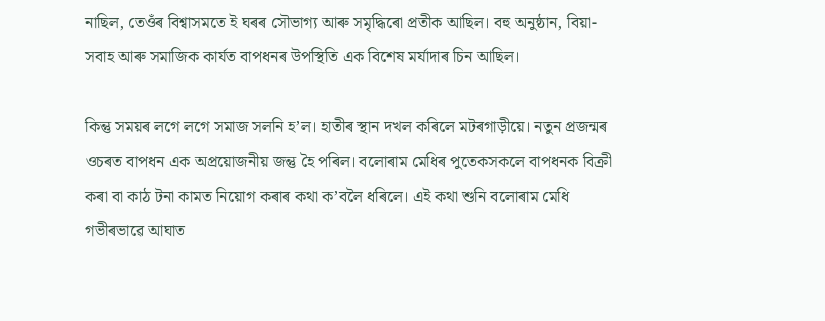নাছিল, তেওঁৰ বিশ্বাসমতে ই ঘৰৰ সৌভাগ্য আৰু সমৃদ্ধিৰো প্ৰতীক আছিল। বহু অনুষ্ঠান, বিয়া-সবাহ আৰু সমাজিক কাৰ্যত বাপধনৰ উপস্থিতি এক বিশেষ মৰ্যাদাৰ চিন আছিল।

কিন্তু সময়ৰ লগে লগে সমাজ সলনি হ’ল। হাতীৰ স্থান দখল কৰিলে মটৰগাড়ীয়ে। নতুন প্ৰজন্মৰ ওচৰত বাপধন এক অপ্রয়োজনীয় জন্তু হৈ পৰিল। বলোৰাম মেধিৰ পুতেকসকলে বাপধনক বিক্ৰী কৰা বা কাঠ টনা কামত নিয়োগ কৰাৰ কথা ক’বলৈ ধৰিলে। এই কথা শুনি বলোৰাম মেধি গভীৰভাৱে আঘাত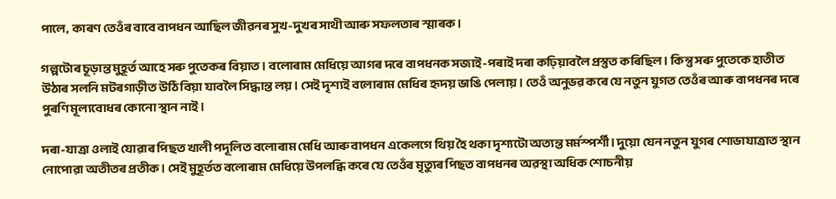পালে, কাৰণ তেওঁৰ বাবে বাপধন আছিল জীৱনৰ সুখ-দুখৰ সাথী আৰু সফলতাৰ স্মাৰক।

গল্পটোৰ চূড়ান্ত মুহূৰ্ত আহে সৰু পুতেকৰ বিয়াত। বলোৰাম মেধিয়ে আগৰ দৰে বাপধনক সজাই-পৰাই দৰা কঢ়িয়াবলৈ প্ৰস্তুত কৰিছিল। কিন্তু সৰু পুতেকে হাতীত উঠাৰ সলনি মটৰগাড়ীত উঠি বিয়া যাবলৈ সিদ্ধান্ত লয়। সেই দৃশ্যই বলোৰাম মেধিৰ হৃদয় ভাঙি পেলায়। তেওঁ অনুভৱ কৰে যে নতুন যুগত তেওঁৰ আৰু বাপধনৰ দৰে পুৰণি মূল্যবোধৰ কোনো স্থান নাই।

দৰা-যাত্ৰা ওলাই যোৱাৰ পিছত খালী পদূলিত বলোৰাম মেধি আৰু বাপধন একেলগে থিয় হৈ থকা দৃশ্যটো অত্যন্ত মর্মস্পৰ্শী। দুয়ো যেন নতুন যুগৰ শোভাযাত্ৰাত স্থান নোপোৱা অতীতৰ প্ৰতীক। সেই মুহূৰ্তত বলোৰাম মেধিয়ে উপলব্ধি কৰে যে তেওঁৰ মৃত্যুৰ পিছত বাপধনৰ অৱস্থা অধিক শোচনীয়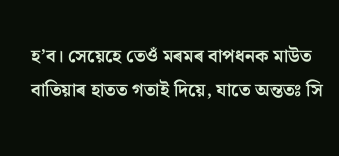হ’ব। সেয়েহে তেওঁ মৰমৰ বাপধনক মাউত বাতিয়াৰ হাতত গতাই দিয়ে, যাতে অন্ততঃ সি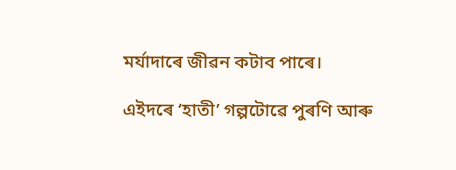মৰ্যাদাৰে জীৱন কটাব পাৰে।

এইদৰে ‘হাতী’ গল্পটোৱে পুৰণি আৰু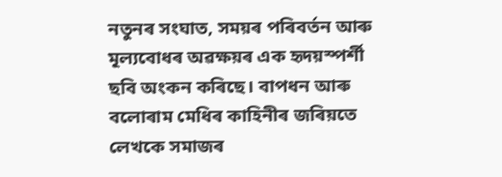নতুনৰ সংঘাত, সময়ৰ পৰিবৰ্তন আৰু মূল্যবোধৰ অৱক্ষয়ৰ এক হৃদয়স্পৰ্শী ছবি অংকন কৰিছে। বাপধন আৰু বলোৰাম মেধিৰ কাহিনীৰ জৰিয়তে লেখকে সমাজৰ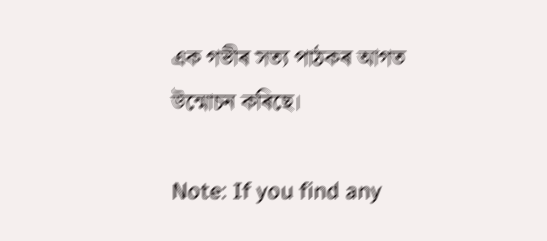এক গভীৰ সত্য পাঠকৰ আগত উন্মোচন কৰিছে।

Note: If you find any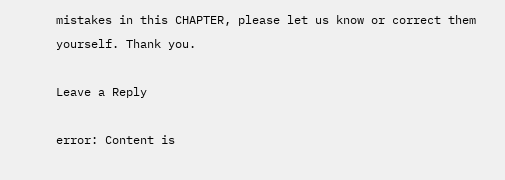mistakes in this CHAPTER, please let us know or correct them yourself. Thank you.

Leave a Reply

error: Content is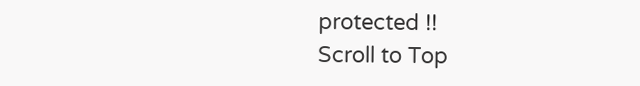protected !!
Scroll to Top